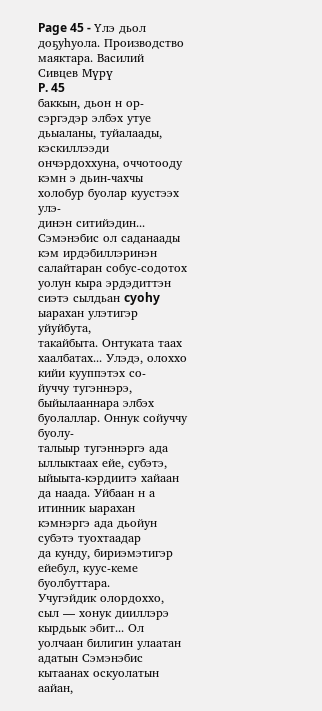Page 45 - Үлэ дьол доҕуһуола. Производство маяктара. Василий Сивцев Мүрү
P. 45
баккын, дьон н ор-сэргэдэр элбэх утуе дьыаланы, туйалаады, кэскиллээди
ончэрдоххуна, оччотооду кэмн э дьин-чахчы холобур буолар куустээх улэ-
динэн ситийэдин...
Сэмэнэбис ол саданаады кэм ирдэбиллэринэн салайтаран собус-содотох
уолун кыра эрдэдиттэн сиэтэ сылдьан cyohy ыарахан улэтигэр уйуйбута,
такайбыта. Онтуката таах хаалбатах... Улэдэ, олоххо кийи кууппэтэх со-
йуччу тугэннэрэ, быйылааннара элбэх буолаллар. Оннук сойуччу буолу-
талыыр тугэннэргэ ада ыллыктаах ейе, субэтэ, ыйыыта-кэрдиитэ хайаан
да наада. Уйбаан н а итинник ыарахан кэмнэргэ ада дьойун субэтэ туохтаадар
да кунду, бириэмэтигэр ейебул, куус-кеме буолбуттара.
Учугэйдик олордоххо, сыл — хонук дииллэрэ кырдьык эбит... Ол
уолчаан билигин улаатан адатын Сэмэнэбис кытаанах оскуолатын аайан,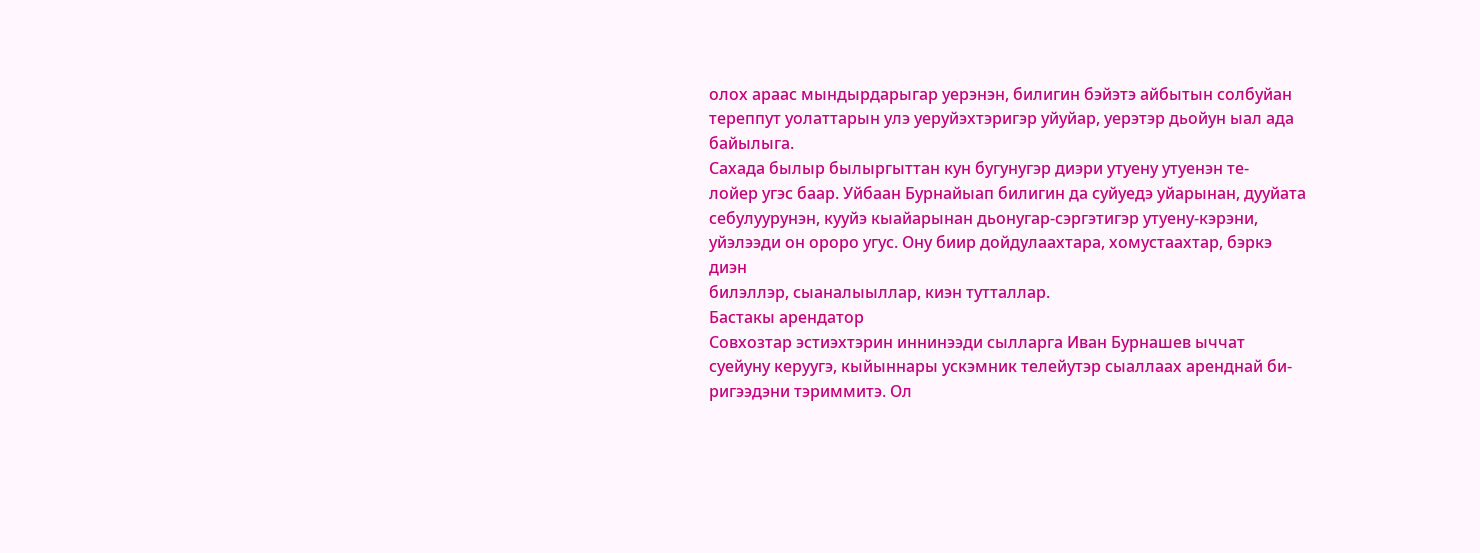олох араас мындырдарыгар уерэнэн, билигин бэйэтэ айбытын солбуйан
тереппут уолаттарын улэ уеруйэхтэригэр уйуйар, уерэтэр дьойун ыал ада
байылыга.
Сахада былыр былыргыттан кун бугунугэр диэри утуену утуенэн те-
лойер угэс баар. Уйбаан Бурнайыап билигин да суйуедэ уйарынан, дууйата
себулуурунэн, кууйэ кыайарынан дьонугар-сэргэтигэр утуену-кэрэни,
уйэлээди он ороро угус. Ону биир дойдулаахтара, хомустаахтар, бэркэ диэн
билэллэр, сыаналыыллар, киэн тутталлар.
Бастакы арендатор
Совхозтар эстиэхтэрин иннинээди сылларга Иван Бурнашев ыччат
суейуну керуугэ, кыйыннары ускэмник телейутэр сыаллаах аренднай би-
ригээдэни тэриммитэ. Ол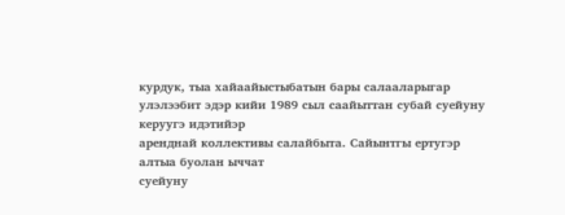курдук, тыа хайаайыстыбатын бары салааларыгар
улэлээбит эдэр кийи 1989 сыл саайыттан субай суейуну керуугэ идэтийэр
аренднай коллективы салайбыта. Сайынтгы ертугэр алтыа буолан ыччат
суейуну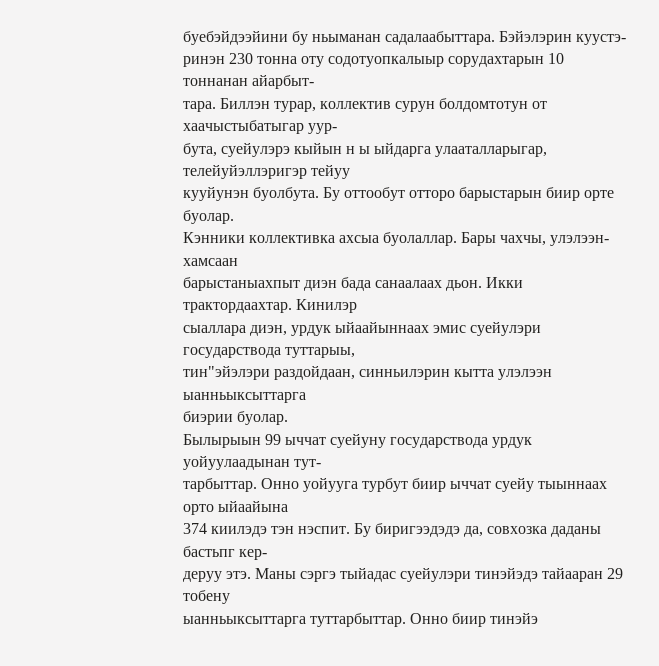буебэйдээйини бу ньыманан садалаабыттара. Бэйэлэрин куустэ-
ринэн 230 тонна оту содотуопкалыыр сорудахтарын 10 тоннанан айарбыт-
тара. Биллэн турар, коллектив сурун болдомтотун от хаачыстыбатыгар уур-
бута, суейулэрэ кыйын н ы ыйдарга улааталларыгар, телейуйэллэригэр тейуу
кууйунэн буолбута. Бу оттообут отторо барыстарын биир орте буолар.
Кэнники коллективка ахсыа буолаллар. Бары чахчы, улэлээн-хамсаан
барыстаныахпыт диэн бада санаалаах дьон. Икки трактордаахтар. Кинилэр
сыаллара диэн, урдук ыйаайыннаах эмис суейулэри государствода туттарыы,
тин"эйэлэри раздойдаан, синньилэрин кытта улэлээн ыанньыксыттарга
биэрии буолар.
Былырыын 99 ыччат суейуну государствода урдук уойуулаадынан тут-
тарбыттар. Онно уойууга турбут биир ыччат суейу тыыннаах орто ыйаайына
374 киилэдэ тэн нэспит. Бу биригээдэдэ да, совхозка даданы бастьпг кер-
деруу этэ. Маны сэргэ тыйадас суейулэри тинэйэдэ тайааран 29 тобену
ыанньыксыттарга туттарбыттар. Онно биир тинэйэ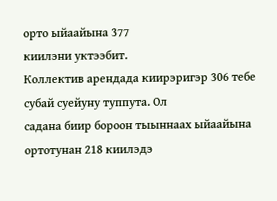орто ыйаайына 377
киилэни уктээбит.
Коллектив арендада киирэригэр 306 тебе субай суейуну туппута. Ол
садана биир бороон тыыннаах ыйаайына ортотунан 218 киилэдэ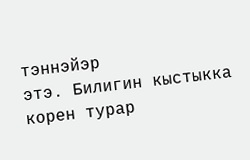тэннэйэр
этэ. Билигин кыстыкка корен турар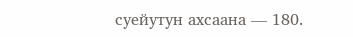суейутун ахсаана — 180.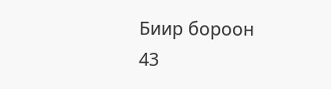Биир бороон
43